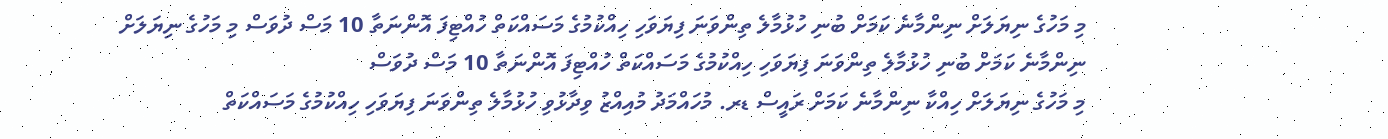މި މަހުގެ ނިޔަލަށް ނިންމާނެ ކަމަށް ބުނި ހުޅުމާލެ ތިންވަނަ ފިޔަވަހި ހިއްކުމުގެ މަސައްކަތް ހުއްޓިފަ އޮންނަތާ 10 މަސް ދުވަސް މި މަހުގެ ނިޔަލަށް ނިންމާނެ ކަމަށް ބުނި ހުޅުމާލެ ތިންވަނަ ފިޔަވަހި ހިއްކުމުގެ މަސައްކަތް ހުއްޓިފަ އޮންނަތާ 10 މަސް ދުވަސް
މި މަހުގެ ނިޔަލަށް ހިއްކާ ނިންމާނެ ކަމަށް ރައީސް ޑރ. މުހައްމަދު މުއިއްޒު ވިދާޅުވި ހުޅުމާލެ ތިންވަނަ ފިޔަވަހި ހިއްކުމުގެ މަސައްކަތް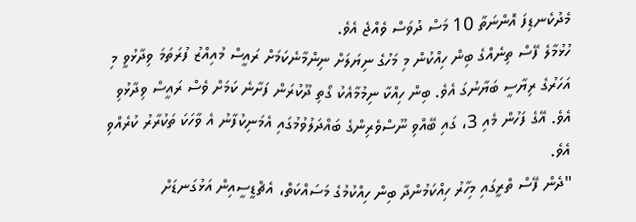މެދުކެނޑިފަ އޮންނަތާ 10 މަސް ދުވަސް ވެއްޖެ އެވެ.
ހުޅުމާލެ ފޭސް ތިނެއްގެ ބިން ހިއްކުން މި މަހުގެ ނިޔަލަށް ނިންމާނެކަމަށް ރައީސް މުއިއްޒު ފުރަތަމަ ވިދާޅުވީ މި އަހަރުގެ ރިޔާސީ ބަޔާނުގަ އެވެ. ބިން ހިއްކާ ނިމުމާއެކު ގޯތި ދޫކުރަން ފަށާނެ ކަމަށް ވެސް ރައީސް ވިދާޅުވި އެވެ. އޭގެ ފަހުން މެއި 3، ގައި ބޭއްވި ނޫސްވެރިންގެ ބައްދަލުވުމުގައި އެމަނިކުފާނު އެ ވާހަކަ ތަކުރާރު ކުރެއްވި އެވެ.
"ދެން ފޭސް ތްރީގައި މިހާރު ހިއްކަމުންދާ ބިން ހިއްކުމުގެ މަސައްކަތް، އެޗްޑީސީއިން އަޅުގަނޑަށް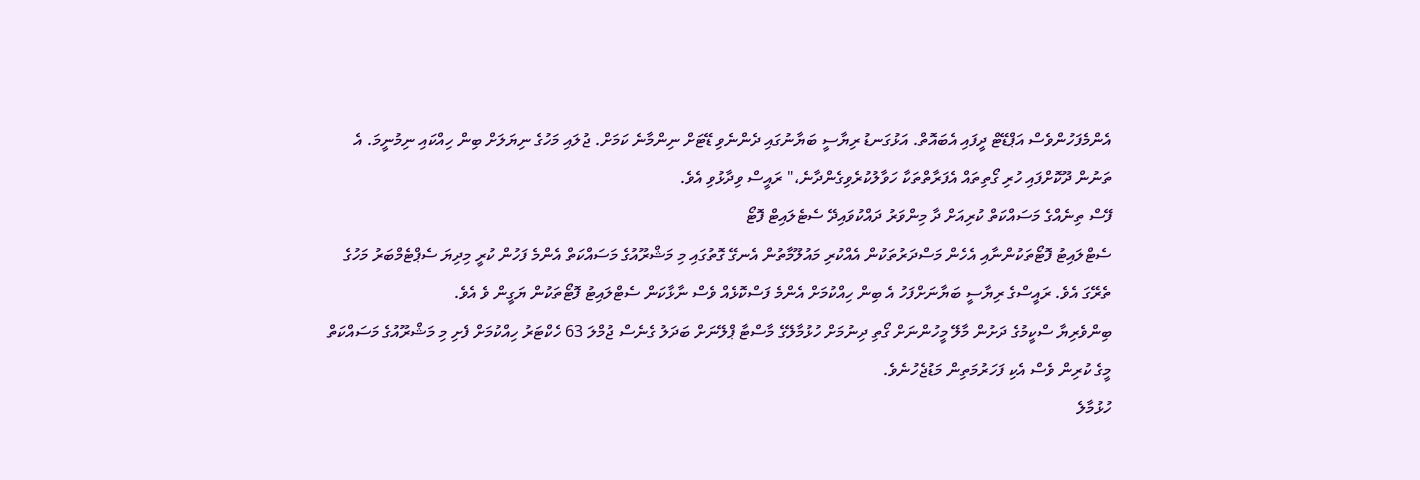އެންމެފަހުންވެސް އަޕްޑޭޓް ދީފައި އެބައޮތް. އަޅުގަނޑު ރިޔާސީ ބަޔާނުގައި ދެންނެވި ޑޭޓަށް ނިންމާނެ ކަމަށް. ޖުލައި މަހުގެ ނިޔަލަށް ބިން ހިއްކައި ނިމުނީމަ. އެ ތަނުން ދޫކޮށްފައި ހުރި ގޯތިތައް އެފަރާތްތަކާ ހަވާލުކުރެވިގެންދާނެ،" ރައީސް ވިދާޅުވި އެވެ.
ފޭސް ތިނެއްގެ މަސައްކަތް ކުރިއަށް ދާ މިންވަރު ދައްކުވައިދޭ ސެޓެލައިޓް ފޮޓޯ
ސެޓްލައިޓު ފޮޓޯތަކުންނާއި އެހެން މަސްދަރުތަކުން އެއްކުރި މައުލޫމާތުން އެނގޭ ގޮތުގައި މި މަޝްރޫއުގެ މަސައްކަތް އެންމެ ފަހުން ކުރީ މިދިޔަ ސެޕްޓެމްބަރު މަހުގެ ތެރޭގަ އެވެ. ރައީސްގެ ރިޔާސީ ބަޔާނަށްފަހު އެ ބިން ހިއްކުމަށް އެންމެ ފަސްކޮޅެއް ވެސް ނާޅާކަން ސެޓްލައިޓު ފޮޓޯތަކުން ޔަގީން ވެ އެވެ.
ބިންވެރިޔާ ސްކީމުގެ ދަށުން މާލޭ މީހުންނަށް ގޯތި ދިނުމަށް ހުޅުމާލޭގެ މާސްޓާ ޕްލޭނަށް ބަދަލު ގެނެސް ޖުމްލަ 63 ހެކްޓަރު ހިއްކުމަށް ފެށި މި މަޝްރޫއުގެ މަސައްކަތް މީގެ ކުރިން ވެސް އެކި ފަހަރުމަތިން މަޑުޖެހުނެވެ.
ހުޅުމާލެ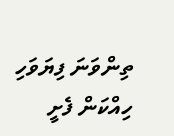ތިންވަނަ ފިޔަވަހި ހިއްކަން ފެށީ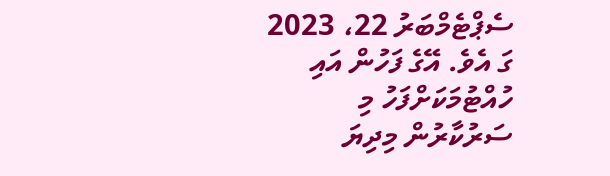ސެޕްޓެމްބަރު 22، 2023 ގަ އެވެ. އޭގެ ފަހުން އައި ހުއްޓުމަކަށްފަހު މި ސަރުކާރުން މިދިޔަ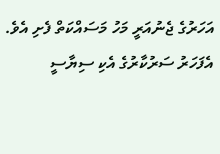އަހަރުގެ ޖެނުއަރީ މަހު މަސައްކަތް ފެށި އެވެ. އެފަހަރު ސަރުކާރުގެ އެކި ސިޔާސީ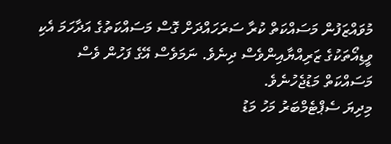މުވައްޒަފުން މަސައްކަތް ކުރާ ސަރަހައްދަށް ގޮސް މަސައްކަތުގެ އަދާހަމަ އެކި ވީޑިއޯތަކުގެ ޒަރިއްޔާއިންވެސް ދިނެވެ. ނަމަވެސް އޭގެ ފަހުން ވެސް މަސައްކަތް މަޑުޖެހުނެވެ.
މިދިޔަ ސެޕްޓެމްބަރު މަހު މަޑު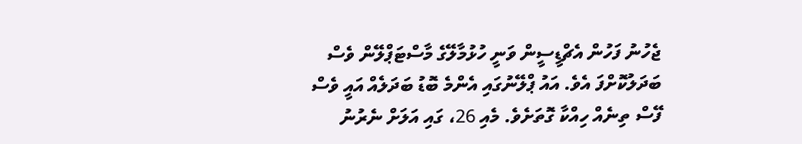ޖެހުނު ފަހުން އެޗްޑީސީން ވަނީ ހުޅުމާލޭގެ މާސްޓަޕްލޭން ވެސް ބަދަލުކޮށްފަ އެވެ. އައު ޕްލޭނުގައި އެންމެ ބޮޑު ބަދަލެއް އައީ ވެސް ފޭސް ތިނެއް ހިއްކާ ގޮތަށެވެ. މެއި 26، ގައި އަލަށް ނެރުނު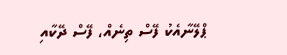ޕްލޭނާއެކު ފޭސް ތިނެއް، ފޭސް ދޭކާއި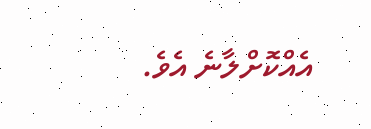އެއްކޮށްލާނެ އެވެ.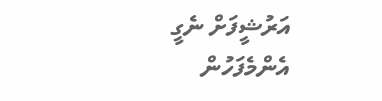އަރުޝީފަށް ނެގީ
އެންމެފަހުން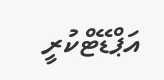އަޕްޑޭޓްކުރީ